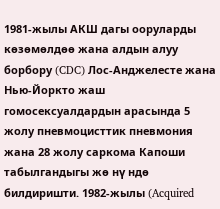1981-жылы АКШ дагы ооруларды көзөмөлдөө жана алдын алуу борбору (CDC) Лос-Анджелесте жана Нью-Йоркто жаш гомосексуалдардын арасында 5 жолу пневмоцисттик пневмония жана 28 жолу саркома Капоши табылгандыгы жө нү ндө билдиришти. 1982-жылы (Acquired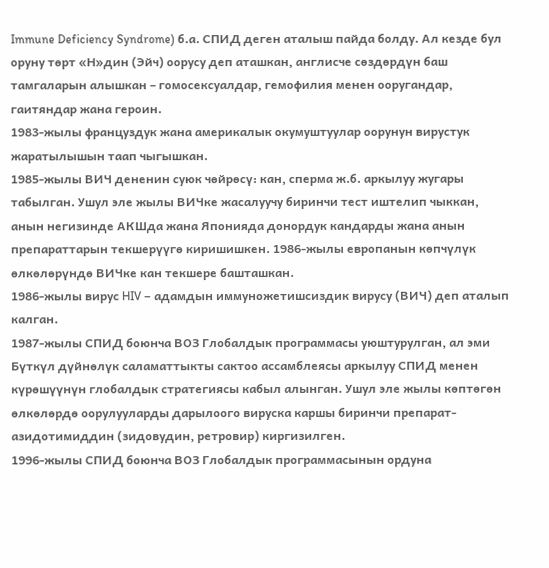Immune Deficiency Syndrome) б.а. СПИД деген аталыш пайда болду. Ал кезде бул оруну төрт «Н»дин (Эйч) оорусу деп аташкан, англисче сөздөрдүн баш тамгаларын алышкан – гомосексуалдар, гемофилия менен ооругандар, гаитяндар жана героин.
1983-жылы француздук жана америкалык окумуштуулар оорунун вирустук жаратылышын таап чыгышкан.
1985-жылы ВИЧ дененин суюк чөйрөсү: кан, сперма ж.б. аркылуу жугары табылган. Ушул эле жылы ВИЧке жасалуучу биринчи тест иштелип чыккан, анын негизинде АКШда жана Японияда донордук кандарды жана анын препараттарын текшерүүгө киришишкен. 1986-жылы европанын көпчүлүк өлкөлөрүндө ВИЧке кан текшере башташкан.
1986-жылы вирус HIV – адамдын иммуножетишсиздик вирусу (ВИЧ) деп аталып калган.
1987-жылы СПИД боюнча ВОЗ Глобалдык программасы уюштурулган, ал эми Бүткүл дүйнөлүк саламаттыкты сактоо ассамблеясы аркылуу СПИД менен күрөшүүнүн глобалдык стратегиясы кабыл алынган. Ушул эле жылы көптөгөн өлкөлөрдө оорулууларды дарылоого вируска каршы биринчи препарат-азидотимиддин (зидовудин, ретровир) киргизилген.
1996-жылы СПИД боюнча ВОЗ Глобалдык программасынын ордуна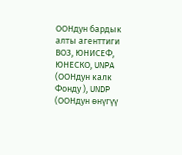ООНдун бардык алты агенттиги ВОЗ, ЮНИСЕФ, ЮНЕСКО, UNPA (ООНдун калк Фонду ), UNDP (ООНдун өнүгүү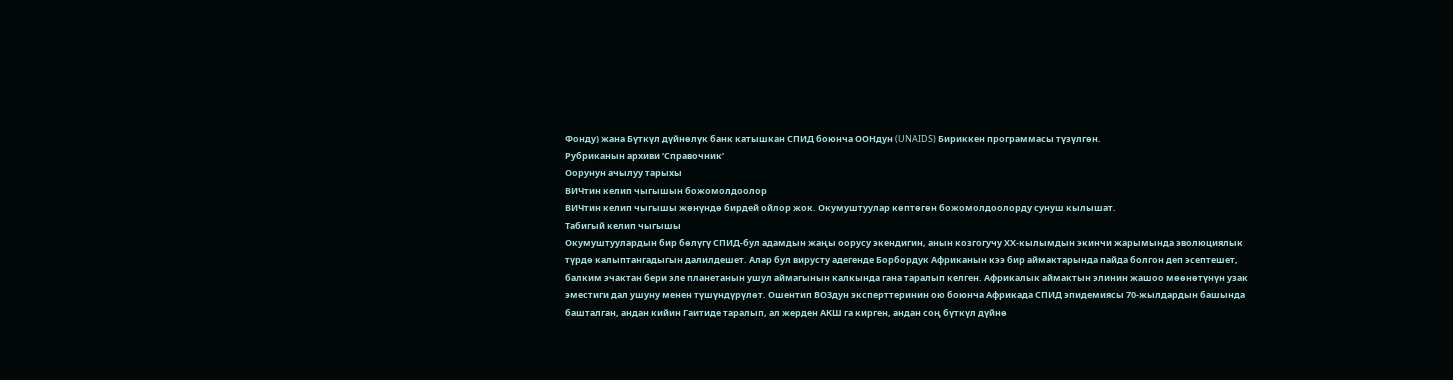Фонду) жана Бүткүл дүйнөлүк банк катышкан СПИД боюнча ООНдун (UNAIDS) Бириккен программасы түзүлгөн.
Рубриканын архиви ‘Справочник’
Оорунун ачылуу тарыхы
ВИЧтин келип чыгышын божомолдоолор
ВИЧтин келип чыгышы жөнүндө бирдей ойлор жок. Окумуштуулар көптөгөн божомолдоолорду сунуш кылышат.
Табигый келип чыгышы
Окумуштуулардын бир бөлүгү СПИД-бул адамдын жаңы оорусу экендигин, анын козгогучу ХХ-кылымдын экинчи жарымында эволюциялык түрдө калыптангадыгын далилдешет. Алар бул вирусту адегенде Борбордук Африканын кээ бир аймактарында пайда болгон деп эсептешет, балким эчактан бери эле планетанын ушул аймагынын калкында гана таралып келген. Африкалык аймактын элинин жашоо мөөнөтүнүн узак эместиги дал ушуну менен түшүндүрүлөт. Ошентип ВОЗдун эксперттеринин ою боюнча Африкада СПИД эпидемиясы 70-жылдардын башында башталган, андан кийин Гаитиде таралып, ал жерден АКШ га кирген, андан соң бүткүл дүйнө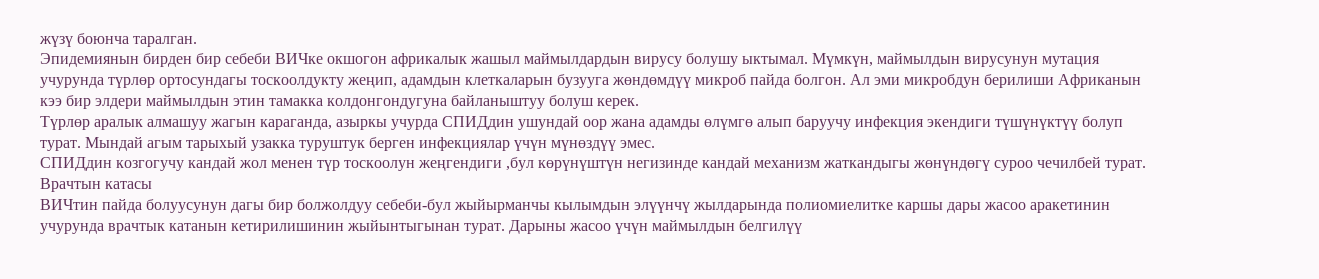жүзү боюнча таралган.
Эпидемиянын бирден бир себеби ВИЧке окшогон африкалык жашыл маймылдардын вирусу болушу ыктымал. Мүмкүн, маймылдын вирусунун мутация учурунда түрлөр ортосундагы тоскоолдукту жеңип, адамдын клеткаларын бузууга жөндөмдүү микроб пайда болгон. Ал эми микробдун берилиши Африканын кээ бир элдери маймылдын этин тамакка колдонгондугуна байланыштуу болуш керек.
Түрлөр аралык алмашуу жагын караганда, азыркы учурда СПИДдин ушундай оор жана адамды өлүмгө алып баруучу инфекция экендиги түшүнүктүү болуп турат. Мындай агым тарыхый узакка туруштук берген инфекциялар үчүн мүнөздүү эмес.
СПИДдин козгогучу кандай жол менен түр тоскоолун жеңгендиги ,бул көрүнүштүн негизинде кандай механизм жаткандыгы жөнүндөгү суроо чечилбей турат.
Врачтын катасы
ВИЧтин пайда болуусунун дагы бир болжолдуу себеби-бул жыйырманчы кылымдын элүүнчү жылдарында полиомиелитке каршы дары жасоо аракетинин учурунда врачтык катанын кетирилишинин жыйынтыгынан турат. Дарыны жасоо үчүн маймылдын белгилүү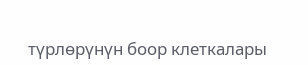түрлөрүнүн боор клеткалары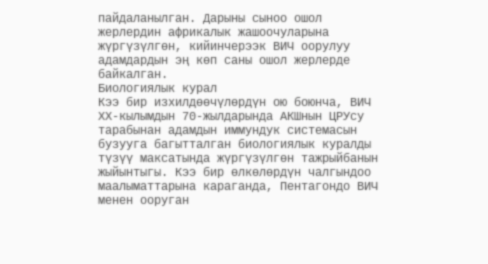пайдаланылган. Дарыны сыноо ошол жерлердин африкалык жашоочуларына жүргүзүлгөн, кийинчерээк ВИЧ оорулуу адамдардын эң көп саны ошол жерлерде байкалган.
Биологиялык курал
Кээ бир изхилдөөчүлөрдүн ою боюнча, ВИЧ ХХ-кылымдын 70-жылдарында АКШнын ЦРУсу тарабынан адамдын иммундук системасын бузууга багытталган биологиялык куралды түзүү максатында жүргүзүлгөн тажрыйбанын жыйынтыгы. Кээ бир өлкөлөрдүн чалгындоо маалыматтарына караганда, Пентагондо ВИЧ менен ооруган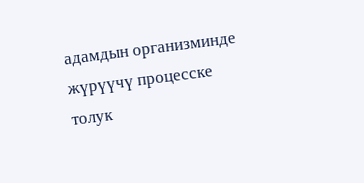адамдын организминде жүрүүчү процесске толук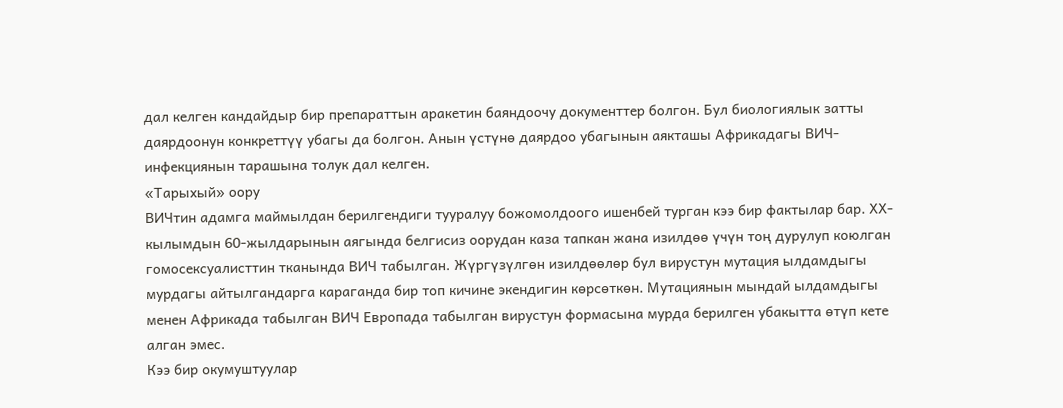дал келген кандайдыр бир препараттын аракетин баяндоочу документтер болгон. Бул биологиялык затты даярдоонун конкреттүү убагы да болгон. Анын үстүнө даярдоо убагынын аякташы Африкадагы ВИЧ-инфекциянын тарашына толук дал келген.
«Тарыхый» оору
ВИЧтин адамга маймылдан берилгендиги тууралуу божомолдоого ишенбей турган кээ бир фактылар бар. ХХ-кылымдын 60-жылдарынын аягында белгисиз оорудан каза тапкан жана изилдөө үчүн тоң дурулуп коюлган гомосексуалисттин тканында ВИЧ табылган. Жүргүзүлгөн изилдөөлөр бул вирустун мутация ылдамдыгы мурдагы айтылгандарга караганда бир топ кичине экендигин көрсөткөн. Мутациянын мындай ылдамдыгы менен Африкада табылган ВИЧ Европада табылган вирустун формасына мурда берилген убакытта өтүп кете алган эмес.
Кээ бир окумуштуулар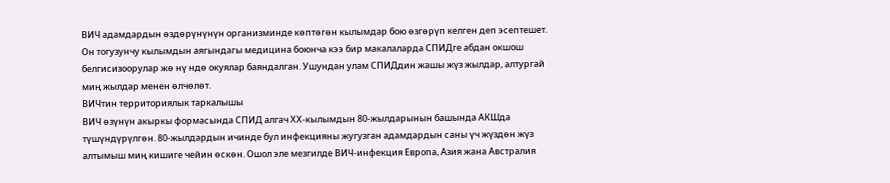ВИЧ адамдардын өздөрүнүнүн организминде көптөгөн кылымдар бою өзгөрүп келген деп эсептешет. Он тогузунчу кылымдын аягындагы медицина боюнча кээ бир макалаларда СПИДге абдан окшош белгисизоорулар жө нү ндө окуялар баяндалган. Ушундан улам СПИДдин жашы жүз жылдар, алтургай миң жылдар менен өлчөлөт.
ВИЧтин территориялык таркалышы
ВИЧ өзүнүн акыркы формасында СПИД алгач ХХ-кылымдын 80-жылдарынын башында АКШда түшүндүрүлгөн. 80-жылдардын ичинде бул инфекцияны жугузган адамдардын саны үч жүздөн жүз алтымыш миң кишиге чейин өскөн. Ошол эле мезгилде ВИЧ-инфекция Европа, Азия жана Австралия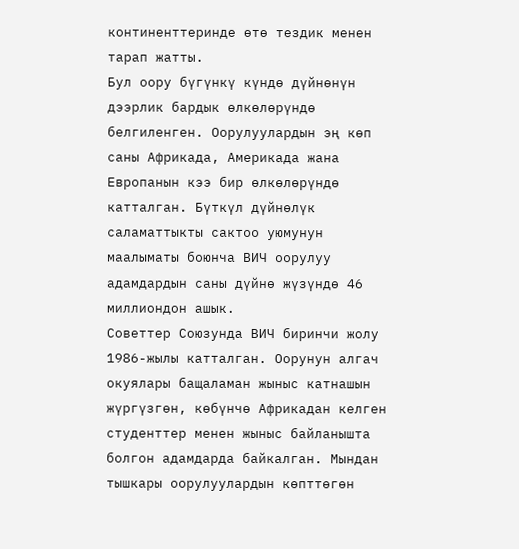континенттеринде өтө тездик менен тарап жатты.
Бул оору бүгүнкү күндө дүйнөнүн дээрлик бардык өлкөлөрүндө белгиленген. Оорулуулардын эң көп саны Африкада, Америкада жана Европанын кээ бир өлкөлөрүндө катталган. Бүткүл дүйнөлүк саламаттыкты сактоо уюмунун маалыматы боюнча ВИЧ оорулуу адамдардын саны дүйнө жүзүндө 46 миллиондон ашык.
Советтер Союзунда ВИЧ биринчи жолу 1986-жылы катталган. Оорунун алгач окуялары бащаламан жыныс катнашын жүргүзгөн, көбүнчө Африкадан келген студенттер менен жыныс байланышта болгон адамдарда байкалган. Мындан тышкары оорулуулардын көпттөгөн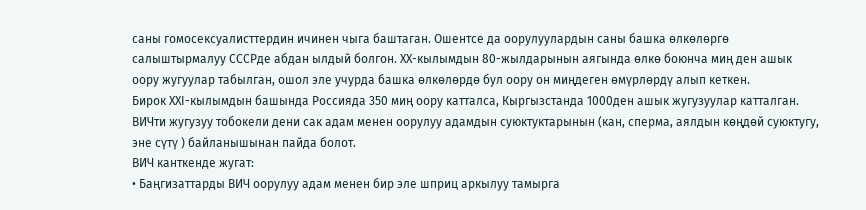саны гомосексуалисттердин ичинен чыга баштаган. Ошентсе да оорулуулардын саны башка өлкөлөргө салыштырмалуу СССРде абдан ылдый болгон. ХХ-кылымдын 80-жылдарынын аягында өлкө боюнча миң ден ашык оору жугуулар табылган, ошол эле учурда башка өлкөлөрдө бул оору он миңдеген өмүрлөрдү алып кеткен.
Бирок ХХI-кылымдын башында Россияда 350 миң оору катталса, Кыргызстанда 1000ден ашык жугузуулар катталган.
ВИЧти жугузуу тобокели дени сак адам менен оорулуу адамдын суюктуктарынын (кан, сперма, аялдын көңдөй суюктугу, эне сүтү ) байланышынан пайда болот.
ВИЧ канткенде жугат:
• Баңгизаттарды ВИЧ оорулуу адам менен бир эле шприц аркылуу тамырга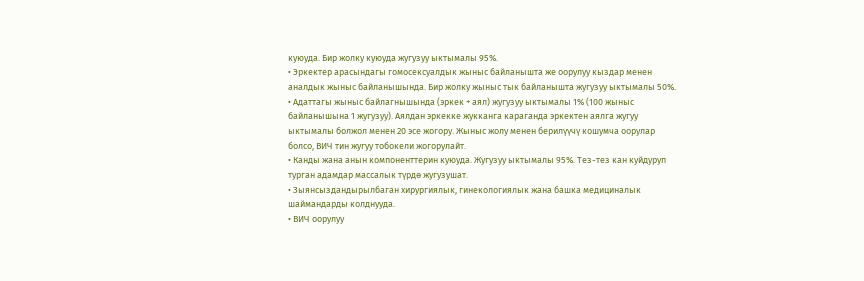куюуда. Бир жолку куюуда жугузуу ыктымалы 95%.
• Эркектер арасындагы гомосексуалдык жыныс байланышта же оорулуу кыздар менен аналдык жыныс байланышында. Бир жолку жыныс тык байланышта жугузуу ыктымалы 50%.
• Адаттагы жыныс байлагнышында (эркек + аял) жугузуу ыктымалы 1% (100 жыныс байланышына 1 жугузуу). Аялдан эркекке жукканга караганда эркектен аялга жугуу ыктымалы болжол менен 20 эсе жогору. Жыныс жолу менен берилүүчү кошумча оорулар болсо, ВИЧ тин жугуу тобокели жогорулайт.
• Канды жана анын компоненттерин куюуда. Жугузуу ыктымалы 95%. Тез-тез кан куйдуруп турган адамдар массалык түрдө жугузушат.
• Зыянсыздандырылбаган хирургиялык, гинекологиялык жана башка медициналык шаймандарды колднууда.
• ВИЧ оорулуу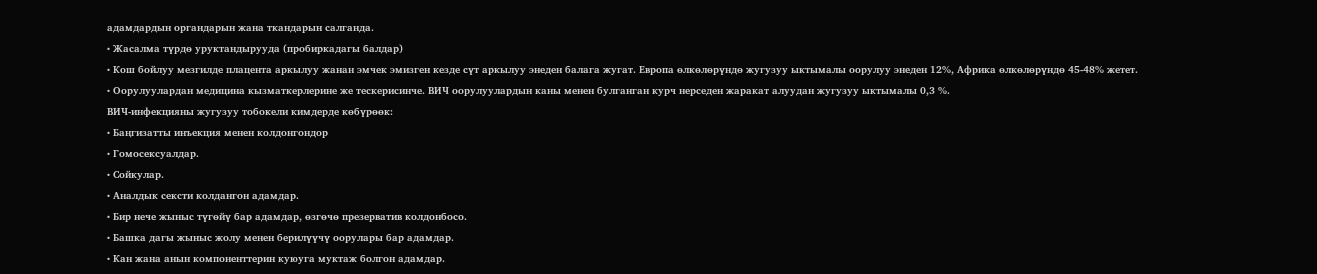адамдардын органдарын жана ткандарын салганда.
• Жасалма түрдө уруктандырууда (пробиркадагы балдар)
• Кош бойлуу мезгилде плацента аркылуу жанан эмчек эмизген кезде сүт аркылуу энеден балага жугат. Европа өлкөлөрүндө жугузуу ыктымалы оорулуу энеден 12%, Африка өлкөлөрүндө 45-48% жетет.
• Оорулуулардан медицина кызматкерлерине же тескерисинче. ВИЧ оорулуулардын каны менен булганган курч нерседен жаракат алуудан жугузуу ыктымалы 0,3 %.
ВИЧ-инфекцияны жугузуу тобокели кимдерде көбүрөөк:
• Баңгизатты инъекция менен колдонгондор
• Гомосексуалдар.
• Сойкулар.
• Аналдык сексти колдангон адамдар.
• Бир нече жыныс түгөйү бар адамдар, өзгөчө презерватив колдонбосо.
• Башка дагы жыныс жолу менен берилүүчү оорулары бар адамдар.
• Кан жана анын компоненттерин куюуга муктаж болгон адамдар.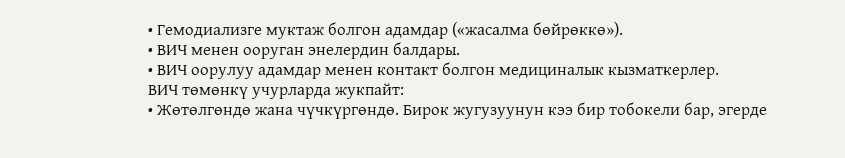• Гемодиализге муктаж болгон адамдар («жасалма бөйрөккө»).
• ВИЧ менен ооруган энелердин балдары.
• ВИЧ оорулуу адамдар менен контакт болгон медициналык кызматкерлер.
ВИЧ төмөнкү учурларда жукпайт:
• Жөтөлгөндө жана чүчкүргөндө. Бирок жугузуунун кээ бир тобокели бар, эгерде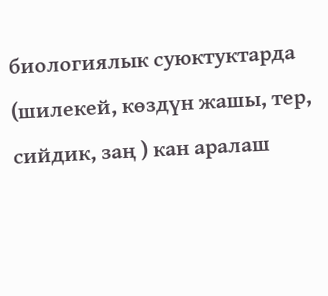биологиялык суюктуктарда (шилекей, көздүн жашы, тер, сийдик, заң ) кан аралаш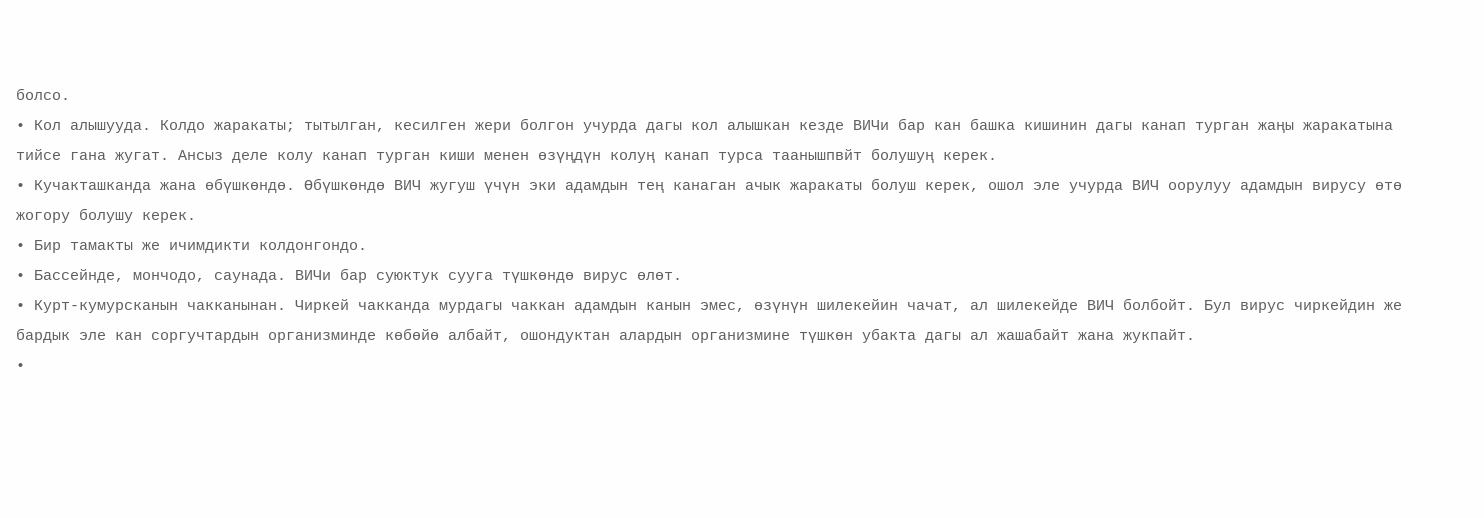болсо.
• Кол алышууда. Колдо жаракаты; тытылган, кесилген жери болгон учурда дагы кол алышкан кезде ВИЧи бар кан башка кишинин дагы канап турган жаңы жаракатына тийсе гана жугат. Ансыз деле колу канап турган киши менен өзүңдүн колуң канап турса таанышпвйт болушуң керек.
• Кучакташканда жана өбүшкөндө. Өбүшкөндө ВИЧ жугуш үчүн эки адамдын тең канаган ачык жаракаты болуш керек, ошол эле учурда ВИЧ оорулуу адамдын вирусу өтө жогору болушу керек.
• Бир тамакты же ичимдикти колдонгондо.
• Бассейнде, мончодо, саунада. ВИЧи бар суюктук сууга түшкөндө вирус өлөт.
• Курт-кумурсканын чакканынан. Чиркей чакканда мурдагы чаккан адамдын канын эмес, өзүнүн шилекейин чачат, ал шилекейде ВИЧ болбойт. Бул вирус чиркейдин же бардык эле кан соргучтардын организминде көбөйө албайт, ошондуктан алардын организмине түшкөн убакта дагы ал жашабайт жана жукпайт.
•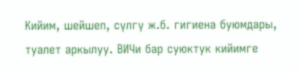Кийим, шейшеп, сүлгү ж.б. гигиена буюмдары, туалет аркылуу. ВИЧи бар суюктук кийимге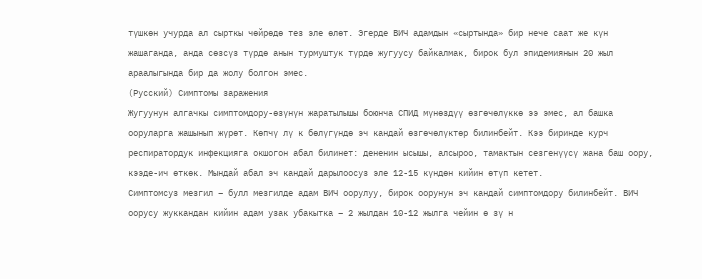түшкөн учурда ал сырткы чөйрөдө тез эле өлөт. Эгерде ВИЧ адамдын «сыртында» бир нече саат же күн жашаганда, анда сөзсүз түрдө анын турмуштук түрдө жугуусу байкалмак, бирок бул эпидемиянын 20 жыл араалыгында бир да жолу болгон эмес.
(Русский) Симптомы заражения
Жугуунун алгачкы симптомдору-өзүнүн жаратылышы боюнча СПИД мүнөздүү өзгөчөлүккө ээ эмес, ал башка ооруларга жашынып жүрөт. Көпчү лү к бөлүгүндө эч кандай өзгөчөлүктөр билинбейт. Кээ биринде курч респиратордук инфекцияга окшогон абал билинет: дененин ысышы, алсыроо, тамактын сезгенүүсү жана баш оору, кээде-ич өткөк. Мындай абал эч кандай дарылоосуз эле 12-15 күндөн кийин өтүп кетет.
Симптомсуз мезгил – булл мезгилде адам ВИЧ оорулуу, бирок оорунун эч кандай симптомдору билинбейт. ВИЧ оорусу жуккандан кийин адам узак убакытка – 2 жылдан 10-12 жылга чейин ө зү н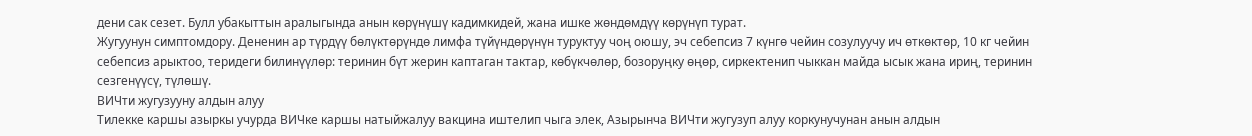дени сак сезет. Булл убакыттын аралыгында анын көрүнүшү кадимкидей, жана ишке жөндөмдүү көрүнүп турат.
Жугуунун симптомдору. Дененин ар түрдүү бөлүктөрүндө лимфа түйүндөрүнүн туруктуу чоң оюшу, эч себепсиз 7 күнгө чейин созулуучу ич өткөктөр, 10 кг чейин себепсиз арыктоо, теридеги билинүүлөр: теринин бүт жерин каптаган тактар, көбүкчөлөр, бозоруңку өңөр, сиркектенип чыккан майда ысык жана ириң, теринин сезгенүүсү, түлөшү.
ВИЧти жугузууну алдын алуу
Тилекке каршы азыркы учурда ВИЧке каршы натыйжалуу вакцина иштелип чыга элек, Азырынча ВИЧти жугузуп алуу коркунучунан анын алдын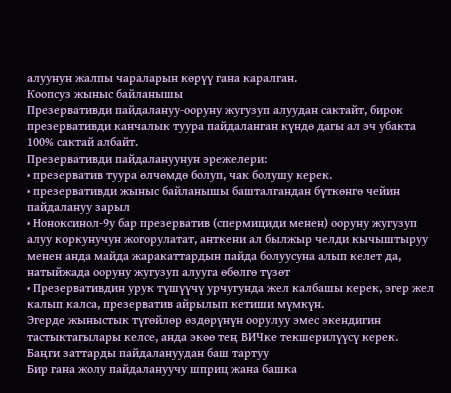алуунун жалпы чараларын көрүү гана каралган.
Коопсуз жыныс байланышы
Презервативди пайдалануу-ооруну жугузуп алуудан сактайт, бирок презервативди канчалык туура пайдаланган күндө дагы ал эч убакта 100% сактай албайт.
Презервативди пайдалануунун эрежелери:
• презерватив туура өлчөмдө болуп, чак болушу керек.
• презервативди жыныс байланышы башталгандан бүткөнгө чейин пайдалануу зарыл
• Ноноксинол-9у бар презерватив (спермициди менен) ооруну жугузуп алуу коркунучун жогорулатат, анткени ал былжыр челди кычыштыруу менен анда майда жаракаттардын пайда болуусуна алып келет да, натыйжада ооруну жугузуп алууга өбөлгө түзөт
• Презервативдин урук түшүүчү урчугунда жел калбашы керек, эгер жел калып калса, презерватив айрылып кетиши мүмкүн.
Эгерде жыныстык түгөйлөр өздөрүнүн оорулуу эмес экендигин тастыктагылары келсе, анда экөө тең ВИЧке текшерилүүсү керек.
Баңги заттарды пайдалануудан баш тартуу
Бир гана жолу пайдалануучу шприц жана башка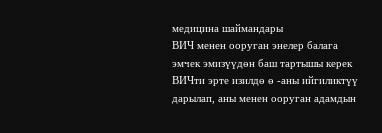медицина шаймандары
ВИЧ менен ооруган энелер балага эмчек эмизүүдөн баш тартышы керек
ВИЧти эрте изилдө ө -аны ийгиликтүү дарылап, аны менен ооруган адамдын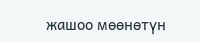жашоо мөөнөтүн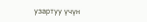узартуу үчүн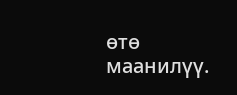өтө маанилүү.